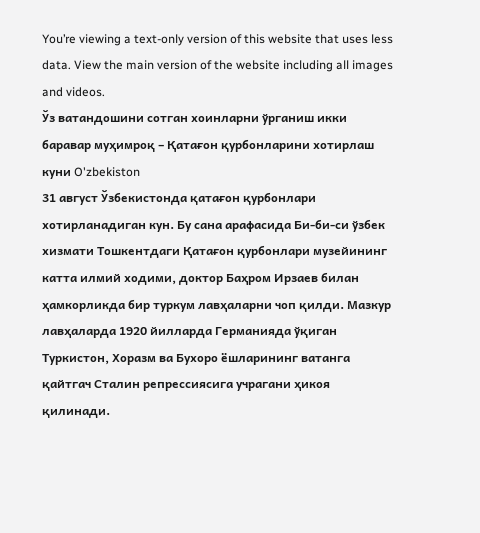You’re viewing a text-only version of this website that uses less data. View the main version of the website including all images and videos.
Ўз ватандошини сотган хоинларни ўрганиш икки баравар муҳимроқ – Қатағон қурбонларини хотирлаш куни O'zbekiston
31 август Ўзбекистонда қатағон қурбонлари хотирланадиган кун. Бу сана арафасида Би-би-си ўзбек хизмати Тошкентдаги Қатағон қурбонлари музейининг катта илмий ходими, доктор Баҳром Ирзаев билан ҳамкорликда бир туркум лавҳаларни чоп қилди. Мазкур лавҳаларда 1920 йилларда Германияда ўқиган Туркистон, Хоразм ва Бухоро ёшларининг ватанга қайтгач Сталин репрессиясига учрагани ҳикоя қилинади.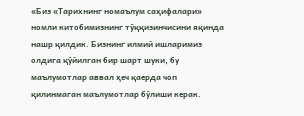«Биз «Тарихнинг номаълум саҳифалари» номли китобимизнинг тўққизинчисини яқинда нашр қилдик. Бизнинг илмий ишларимиз олдига қўйилган бир шарт шуки, бу маълумотлар аввал ҳеч қаерда чоп қилинмаган маълумотлар бўлиши керак.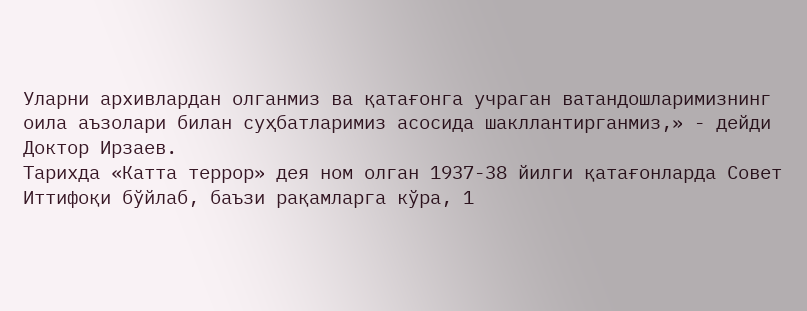Уларни архивлардан олганмиз ва қатағонга учраган ватандошларимизнинг оила аъзолари билан суҳбатларимиз асосида шакллантирганмиз,» - дейди Доктор Ирзаев.
Тарихда «Катта террор» дея ном олган 1937-38 йилги қатағонларда Совет Иттифоқи бўйлаб, баъзи рақамларга кўра, 1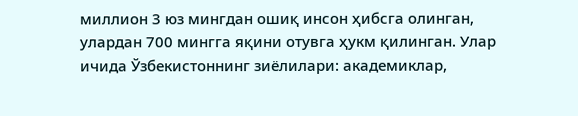миллион 3 юз мингдан ошиқ инсон ҳибсга олинган, улардан 700 мингга яқини отувга ҳукм қилинган. Улар ичида Ўзбекистоннинг зиёлилари: академиклар,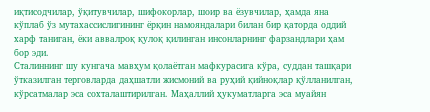иқтисодчилар, ўқитувчилар, шифокорлар, шоир ва ёзувчилар, ҳамда яна кўплаб ўз мутахассислигининг ёрқин намояндалари билан бир қаторда оддий харф таниган, ёки аввалроқ қулоқ қилинган инсонларнинг фарзандлари ҳам бор эди.
Сталиннинг шу кунгача мавҳум қолаётган мафкурасига кўра, суддан ташқари ўтказилган терговларда даҳшатли жисмоний ва руҳий қийноқлар қўлланилган, кўрсатмалар эса сохталаштирилган. Маҳаллий ҳукуматларга эса муайян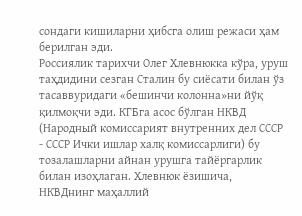сондаги кишиларни ҳибсга олиш режаси ҳам берилган эди.
Россиялик тарихчи Олег Хлевнюкка кўра, уруш таҳдидини сезган Сталин бу сиёсати билан ўз тасаввуридаги «бешинчи колонна»ни йўқ қилмоқчи эди. КГБга асос бўлган НКВД (Народный комиссарият внутренних дел СССР - СССР Ички ишлар халқ комиссарлиги) бу тозалашларни айнан урушга тайёргарлик билан изоҳлаган. Хлевнюк ёзишича, НКВДнинг маҳаллий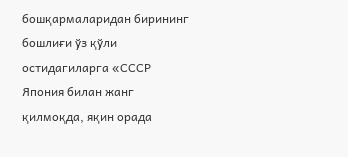бошқармаларидан бирининг бошлиғи ўз қўли остидагиларга «СССР Япония билан жанг қилмоқда, яқин орада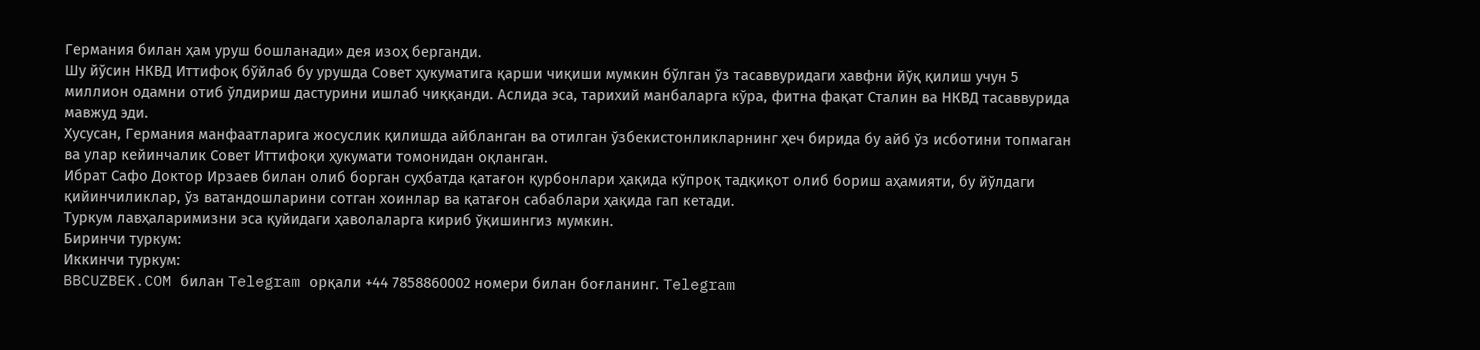Германия билан ҳам уруш бошланади» дея изоҳ берганди.
Шу йўсин НКВД Иттифоқ бўйлаб бу урушда Совет ҳукуматига қарши чиқиши мумкин бўлган ўз тасаввуридаги хавфни йўқ қилиш учун 5 миллион одамни отиб ўлдириш дастурини ишлаб чиққанди. Аслида эса, тарихий манбаларга кўра, фитна фақат Сталин ва НКВД тасаввурида мавжуд эди.
Хусусан, Германия манфаатларига жосуслик қилишда айбланган ва отилган ўзбекистонликларнинг ҳеч бирида бу айб ўз исботини топмаган ва улар кейинчалик Совет Иттифоқи ҳукумати томонидан оқланган.
Ибрат Сафо Доктор Ирзаев билан олиб борган суҳбатда қатағон қурбонлари ҳақида кўпроқ тадқиқот олиб бориш аҳамияти, бу йўлдаги қийинчиликлар, ўз ватандошларини сотган хоинлар ва қатағон сабаблари ҳақида гап кетади.
Туркум лавҳаларимизни эса қуйидаги ҳаволаларга кириб ўқишингиз мумкин.
Биринчи туркум:
Иккинчи туркум:
BBCUZBEK.COM билан Telegram орқали +44 7858860002 номери билан боғланинг. Telegram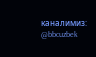каналимиз: @bbcuzbek